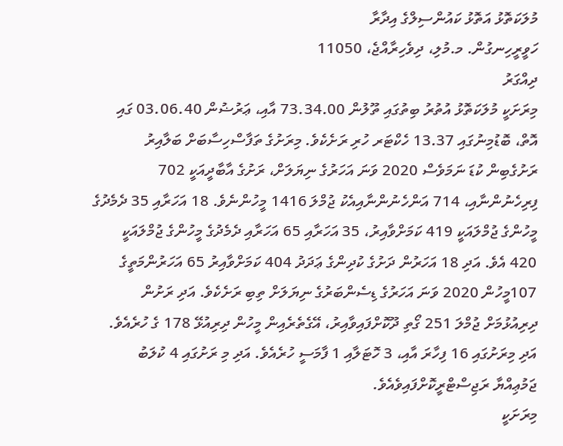މުލަކަތޮޅު އަތޮޅު ކައުންސިލްގެ އިދާރާ
ހަވީރީހިނގުން. މ.މުލި، ދިވެހިރާއްޖެ، 11050
ދިއްގަރު
މިރަށަކީ މުލަކަތޮޅު އުތުރު ބިތުގައި ތޫލުން 73.34.00 އާއި، ޢަރުޟުން 03.06.40 ގައި އޮތް، ބޮޑުމިނުގައި 13.37 ހެކްޓަރ ހުރި ރަށެކެވެ. މިރަށުގެ ތަފާސްހިސާބަށް ބަލާއިރު ރަށުގެބިން ކުޑަ ނަމަވެސް 2020 ވަނަ އަހަރުގެ ނިޔަލަށް، ރަށުގެ އާބާދީއަކީ 702 ފިރިހެނުންނާއި، 714 އަންހެނުންނާއިއެކު ޖުމްލަ 1416 މީހުންނެވެ. 18 އަހަރާއި 35 ދެމެދުގެ މީހުންގެ ޖުމްލައަކީ 419 ކަމަށްވާއިރު، 35 އަހަރާއި 65 އަހަރާއި ދެމެދުގެ މީހުންގެ ޖުމްލައަކީ 420 އެވެ. އަދި 18 އަހަރުން ދަށުގެ ކުދިންގެ ޢަދަދު 404 ކަމަށްވާއިރު 65 އަހަރުންމަތީގެ 107މީހުން 2020 ވަނަ އަހަރުގެ ޑިސެންބަރުގެ ނިޔަލަށް ތިބި ރަށެކެވެ. އަދި ރަށުން ދިރިއުޅުމަށް ޖުމްލަ 251 ގޯތި ދޫކޮށްފައިވާއިރު، އޭގެތެރެއިން މީހުން ދިރިއުޅޭ 178 ގެ ހުރެއެވެ. އަދި މިރަށުގައި 16 ފިހާރަ އާއި، 3 ހޮޓަލާއި 1 ފާމަސީ ހުރެއެވެ. އަދި މި ރަށުގައި 4 ކުލަބު ޖަމުޢިއްޔާ ރަޖިސްޓްރީކޮށްފައިވެއެވެ.
މިރަށަކީ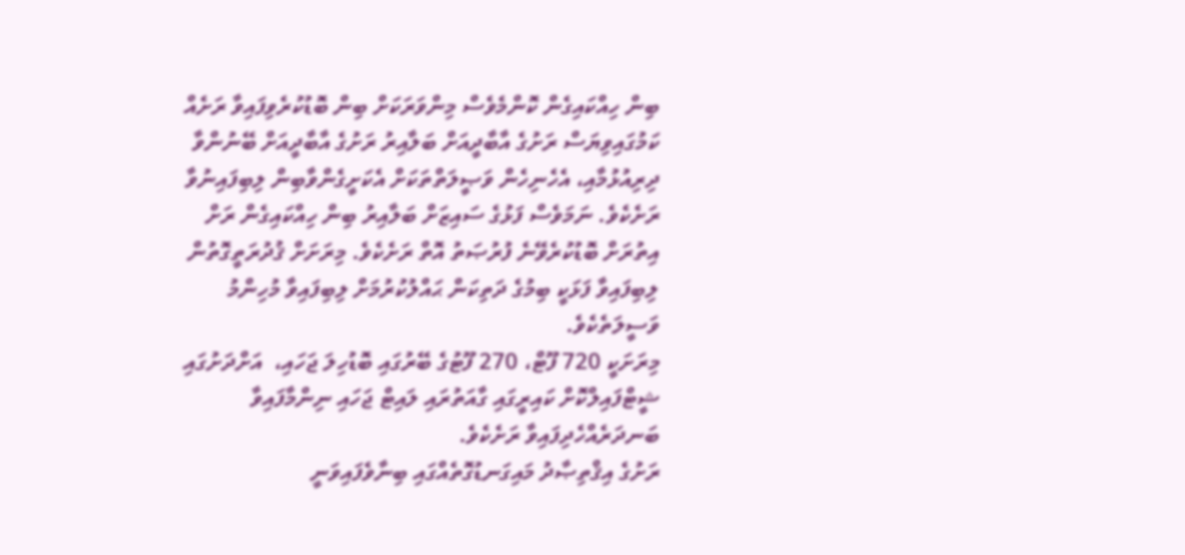ބިން ހިއްކައިގެން ކޮންމެވެސް މިންވަރަކަށް ބިން ބޮޑުކުރެވިފައިވާ ރަށެއް ކަމުގައިވިޔަސް ރަށުގެ އާބާދީއަށް ބަލާއިރު ރަށުގެ އާބާދީއަށް ބޭނުންވާ ދިރިއުޅުމާއި، އެހެނިހެން ވަޞީލަތްތަކަށް އެކަށީގެންވާބިން ލިބިފައިނުވާ ރަށެކެވެ. ނަމަވެސް ފަޅުގެ ސައިޒަށް ބަލާއިރު ބިން ހިއްކައިގެން ރަށް އިތުރަށް ބޮޑުކުރެވޭނެ ފުރުޞަތު އޮތް ރަށެކެވެ. މިރަށަށް ޤުދުރަތީގޮތުން ލިބިފައިވާ ފަޅަކީ ބިމުގެ ދަތިކަން ޙައްލުކުރުމަށް ލިބިފައިވާ މުހިންމު ވަސީލަތެކެވެ.
މިރަށަކީ 720 ފޫޓް، 270 ފޫޓުގެ ބޭރުގައި ބޮޑުހިލަ ޖަހައި،  އަށްދަށުގައި ޝީޓްފައިލްކޮށް ކައިރީގައި ގާއަތުރައި ލައިޓް ޖަހައި ނިންމާފައިވާ ބަނދަރެއްހެދިފައިވާ ރަށެކެވެ.
ރަށުގެ އިޤްތިޞާދު މައިގަނޑުގޮތެއްގައި ބިނާވެފައިވަނީ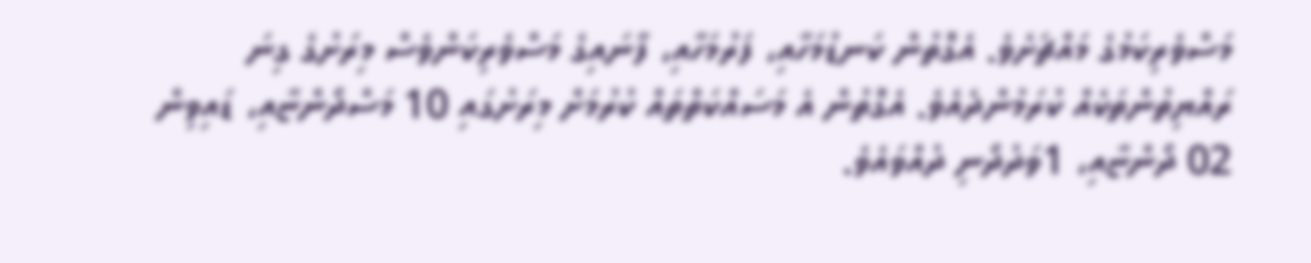މަސްވެރިކަމުގެ މައްޗަށެވެ. އެގޮތުން ކަނޑުމަހާއި، ފަރުމަހާއި، ފާނައިގެ މަސްވެރިކަންވެސް މިރަށުގެ ގިނަ ރައްޔިތުންތަކެއް ކުރަމުންދެއެވެ. އެގޮތުން އެ މަސައްކަތްތައް ކުރުމަށް މިރަށުގައި 10 މަސްދޯންޏާއި، ޑައިވިން 02 ދޯންޏާއި، 1ވަދުދޯނި ދުއްވައެވެ.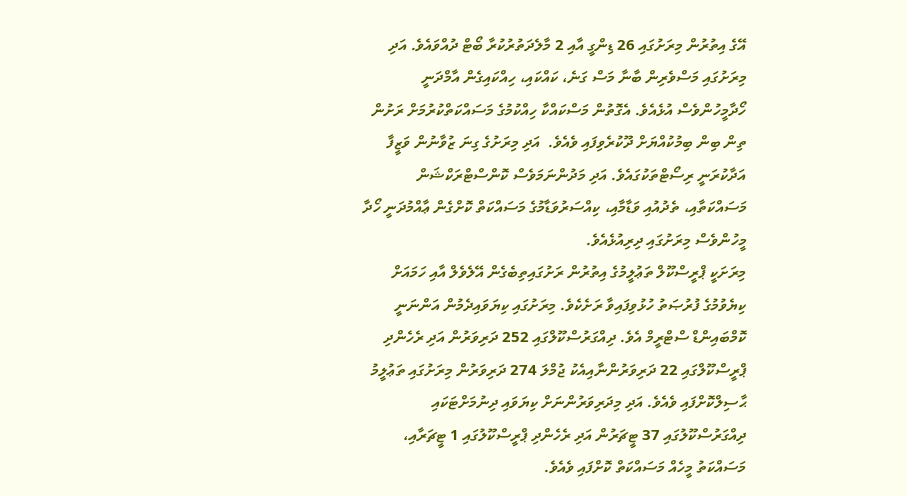އޭގެ އިތުރުން މިރަށުގައި 26 ޑިންގީ އާއި 2 މާލެދަތުރުކުރާ ބޯޓް ދުއްވައެވެ. އަދި މިރަށުގައި މަސްވެރިން ބާނާ މަސް ގަނެ، ކައްކައި، ހިއްކައިގެން އާމްދަނީ ހޯދާމީހުންވެސް އުޅެއެވެ. އެގޮތުން މަސްކައްކާ ހިއްކުމުގެ މަސައްކަތްކުރުމަށް ރަށުން ތިން ބިން ބިމުކުއްޔަށް ދޫކުރެވިފައި ވެއެވެ.  އަދި މިރަށުގެ ގިނަ ޒުވާނުން ވަޒީފާ އަދާކުރަނީ ރިސޯޓްތަކުގައެވެ. އަދި މަދުންނަމަވެސް ކޮންސްޓްރަކްޝަން މަސައްކަތާއި، ތެދުއުއި ވަޑާމާއި، ކިއްސަރުވަޑާމުގެ މަސައްކަތް ކޮށްގެން ޢާއްމުދަނީ ހޯދާ މީހުންވެސް މިރަށުގައި ދިރިއުޅެއެވެ.
މިރަށަކީ ޕްރީސްކޫލް ތަޢުލީމުގެ އިތުރުން ރަށުގައިތިބެގެން އޭލެވެލް އާއި ހަމައަށް ކިޔެވުމުގެ ފުރުޞަތު ހުޅުވިފައިވާ ރަށެކެވެ. މިރަށުގައި ކިޔަވައިދެމުން އަންނަނީ ކޮމްބައިންޑް ސްޓްރީމް އެވެ. ދިއްގަރުސްކޫލްގައި 252 ދަރިވަރުން އަދި ރެހެންދި ޕްރީސްކޫލްގައި 22 ދަރިވަރުންނާއިއެކު ޖުމްލަ 274 ދަރިވަރުން މިރަށުގައި ތަޢުލީމު ޙާސިލްކޮށްފައި ވެއެވެ. އަދި މިދަރިވަރުންނަށް ކިޔަވައި ދިނުމަށްޓަކައި ދިއްގަރުސްކޫލުގައި 37 ޓީޗަރުން އަދި ރެހެންދި ޕްރީސްކޫލުގައި 1 ޓީޗަރާއި، މަސައްކަތު މީހެއް މަސައްކަތް ކޮށްފައި ވެއެވެ.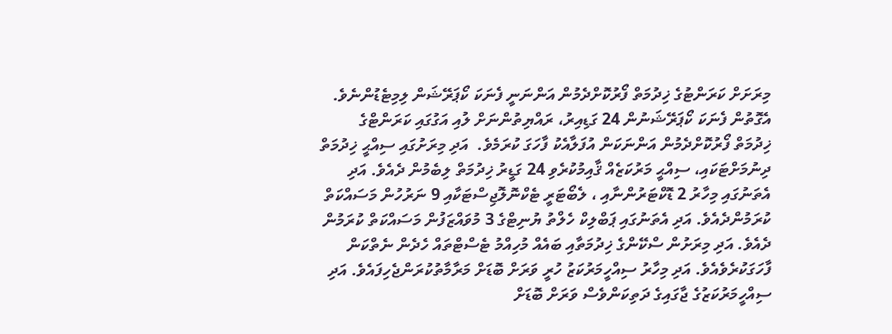މިރަށަށް ކަރަންޓުގެ ޚިދުމަތް ފޯރުކޮށްދެމުން އަންނަނީ ފެނަކަ ކޯޕަރޭޝަން ލިމިޓެޑުންނެވެ. އެގޮތުން ފެނަކަ ކޯޕަރޭޝަނުން 24 ގަޑިއިރު، ރައްޔިތުންނަށް ލުއި އަގުގައި ކަރަންޓްގެ ޚިދުމަތް ފޯރުކޮށްދެމުން އަންނަކަން އުފަލާއެކު ފާހަގަ ކުރަމެވެ.  އަދި މިރަށުގައި ސިއްޙީ ޚިދުމަތް ދިނުމަށްޓަކައި، ސިއްޙީ މަރުކަޒެއް ޤާއިމުކުރެވި 24 ގަޑީރު ޚިދުމަތް ލިބެމުން ދެއެވެ. އަދި އެތަނުގައި މިހާރު 2 ޑޮކްޓަރުންނާއި ، ލެބޯޓަރީ ޓެކްނޮލޮޖިސްޓަކާއި 9 ނަރުހުން މަސައްކަތް ކުރަމުންދެއެވެ. އަދި އެތަނުގައި ޕަބްލިކް ހެލްތު ޔުނިޓްގެ 3 މުވައްޒަފުން މަސައްކަތް ކުރަމުން ދެއެވެ. އަދި މިރަށުން ސްކޭންގެ ޚިދުމަތާއި ބައެއް މުހިއްމު ޓެސްޓްތައް ހެދެން ނެތްކަން ފާހަގަކުރެވެއެވެ. އަދި މިހާރު ސިއްހީމަރުކަޒު ހުރީ ވަރަށް ބޮޑަށް މަރާމާތުކުރަންޖެހިފައެވެ. އަދި ސިއްހީމަރުކަޒުގެ ޖާގައިގެ ދަތިކަންވެސް ވަރަށް ބޮޑަށް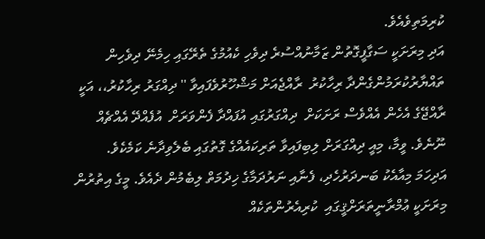ކުރިމަތިވެއެވެ.
އަދި މިރަށަކީ ސަގާފީގޮތުން ޒަމާނުއްސުރެ ދިވެހި ކެއުމުގެ ތެރޭގައި ހިމެނޭ ދިވެހިން ތައްޔާރުކުރަމުންގެންދާ ރިހާކުރު  ރާއްޖެއަށް މަޝްހޫރުވެފައިވާ '' ދިއްގަރު ރިހާކުރު،، އަކީ ރާއްޖޭގެ އެހެން އެއްވެސް ރަށަކަށް  ދިއްގަރުގައި އުފައްދާ ފެންވަރަށް  އުފެއްދޭ އެއްޗެއް ނޫނެވެ. ވީމާ، މިއީ ދިއްގަރަށް ލިބިފައިވާ ތަރިކައެއްގެ ގޮތުގައި ބެލެވިދާނެ ކަމެކެވެ.
އަދިހަމަ މިއާއެކު ބަނދަރުހެދި، ފެނާއި ނަރުދަމާގެ ޚިދުމަތް ލިބެމުން ދެއެވެ. މީގެ އިތުރުން މިރަށަކީ ޢުމްރާނީތަރަށްޤީގައި  ކުރިއެރުންތަކެއް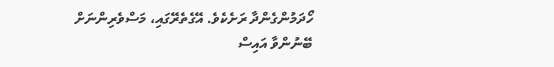ހޯދަމުންގެންދާ ރަށެކެވެ. އޭގެތެރޭގައި، މަސްވެރިންނަށް ބޭނުންވާ އައިސް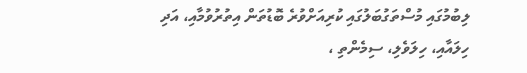ލިބުމުގައި މުސްތަގުބަލުގައި ކުރިއަށްވުރެ ބޮޑުތަން އިތުރުވުމާއި، އަދި ހިލައާއި، ހިލަވެލި، ސިމެންތި ،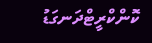ކޮންކްރީޓްދަނގަޑު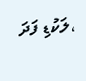،ލަކުޑި ފަދަ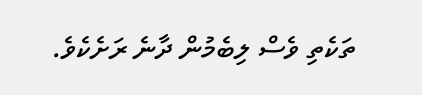ތަކެތި ވެސް ލިބެމުން ދާނެ ރަށެކެވެ.